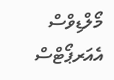މޯލްޑިވްސް އެއަރޕޯޓްސް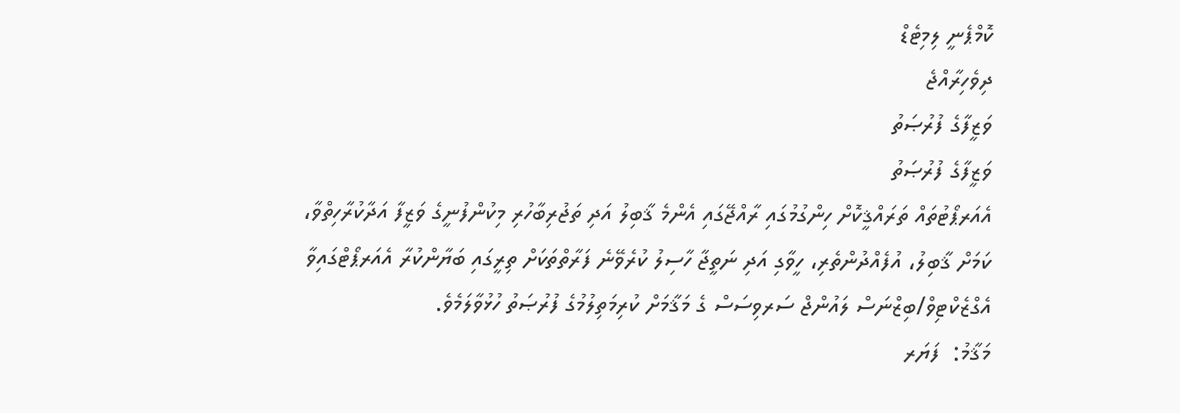ކޮމްޕެނީ ލިމިޓެޑް
ދިވެހިރާއްޖެ
ވަޒީފާގެ ފުރުޞަތު
ވަޒީފާގެ ފުރުޞަތު
އެއަރޕޯޓުތައް ތަރައްޤީކޮށް ހިންގުމުގައި ރާއްޖޭގައި އެންމެ ޤާބިލު އަދި ތަޖުރިބާހުރި މިކުންފުނީގެ ވަޒީފާ އަދާކުރާހިތްވާ، ކަމަށް ޤާބިލު، އުފެއްދުންތެރި، ހީވާގި އަދި ނަތީޖާ ހާސިލު ކުރެވޭނެ ފަރާތްތަކަށް ތިރީގައި ބަޔާންކުރާ އެއަރޕޯޓްގައިވާ އެގްޒެކްޓިވް/ބިޒްނަސް ލައުންޖް ސަރވިސަސް ގެ މަޤާމަށް ކުރިމަތިލުމުގެ ފުރުޞަތު ހުޅުވާލަމެވެ.
މަޤާމު:  ފަޔަރ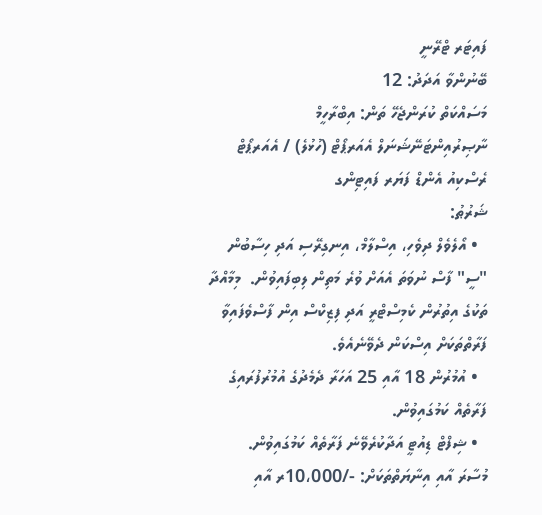ފައިޓަރ ޓްރޭނީ
ބޭނުންވާ އަދަދު: 12
މަސައްކަތް ކުރަންޖެހޭ ތަން: އިބްރާހީމް ނާޞިރުއިންޓަނޭޝަނަލް އެއަރޕޯޓް (ހުޅުލެ) / އެއަރޕޯޓް ރެސްކިއު އެންޑް ފަޔަރ ފައިޓިންގ
ޝަރުޠު:
  • އޯލެވެލް ދިވެހި، އިސްލާމް، އިނގިރޭސި އަދި ހިސާބުން "ސީ" ފާސް ނުވަތަ އެއަށް ވުރެ މަތިން ލިބިފައިވުން.  މިމާއްދާ ތަކުގެ އިތުރުން ކެމިސްޓްރީ އަދި ފިޒިކްސް އިން ފާސްވެފައިވާ ފަރާތްތަކަށް އިސްކަން ދެވޭނެއެވެ.
  • އުމުރުން 18 އާއި 25 އަހަރާ ދެމެދުގެ އުމުރުފުރައިގެ ފަރާތެއް ކަމުގައިވުން.
  • ޝިފްޓް ޑިއުޓީ އަދާކުރެވޭނެ ފަރާތެއް ކަމުގައިވުން.
މުސާރަ އާއި އިނާޔަތްތަކަށް: -/10،000ރ އާއި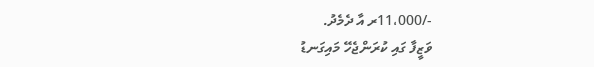-/11،000ރ އާ ދެމެދު.
ވަޒީފާ ގައި ކުރަންޖެހޭ މައިގަނޑު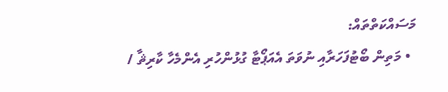މަސައްކަތްތައް:
  • މަތިން ބޯޓުފަހަރާއި ނުވަތަ އެއަޕޯޓާ ގުޅުންހުރި އެންމެހާ ކާރިޘާ /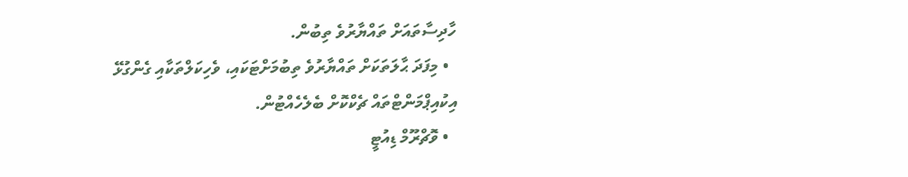ހާދިސާތައަށް ތައްޔާރުވެ ތިބުން.
  • މިފަދަ ޙާލަތަކަށް ތައްޔާރުވެ ތިބުމަށްޓަކައި، ވެހިކަލްތަކާއި ގެންގުޅޭ އިކުއިޕްމަންޓްތައް ޗެކްކޮށް ބެލެހެއްޓުން.
  • ވޮޗްރޫމް ޑިއުޓީ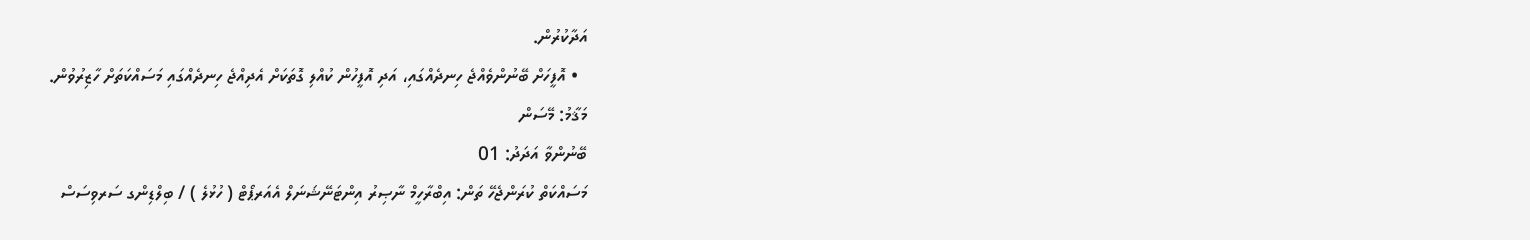އަދާކުރުން.
  • އޮފީހަށް ބޭނުންވެއްޖެ ހިނދެއްގައި، އަދި އޮފީހުން ކުއްލި ގޮތަކަށް އެދިއްޖެ ހިނދެއްގައި މަސައްކަތަށް ހާޒިރުވުން.
މަޤާމު: މޭސަން
ބޭނުންވާ އަދަދު: 01
މަސައްކަތް ކުރަންޖެހޭ ތަން: އިބްރާހީމް ނާޞިރު އިންޓަނޭޝަނަލް އެއަރޕޯޓް ( ހުޅުލެ ) / ބިލްޑިންގ ސަރވިސަސް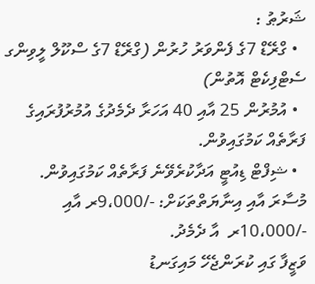ޝަރުޠު :
  • ގްރޭޑް 7ގެ ފެންވަރު ހުރުން (ގްރޭޑް 7ގެ ސްކޫލް ލީވިންގ ސެޓްފިކެޓް އޮތުން)
  • އުމުރުން 25 އާއި 40 އަހަރާ ދެމެދުގެ އުމުރުފުރައިގެ ފަރާތެއް ކަމުގައިވުން.
  • ޝިފްޓް ޑިއުޓީ އަދާކުރެވޭނެ ފަރާތެއް ކަމުގައިވުން.
މުސާރަ އާއި އިނާޔަތްތަކަށް: -/9،000ރ އާއި -/10،000ރ  އާ ދެމެދު.
ވަޒީފާ ގައި ކުރަންޖެހޭ މައިގަނޑު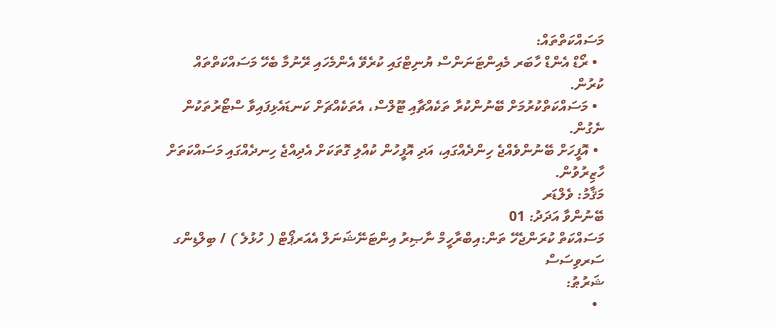މަސައްކަތްތައް:
  • ރޯޑް އެންޑް ހާބަރ މެއިންޓަނަންސް ޔުނިޓްގައި ކުރެވޭ އެންމެހައި ރޭނުމާ ބެހޭ މަސައްކަތްތައް ކުރުން.
  • މަސައްކަތްކުރުމަށް ބޭނުންކުރާ ތަކެއްޗާއި ޓޫލްސް، އެތަކެއްޗަށް ކަނޑައެޅިފައިވާ ސްޓޯރުތަކުން ނެގުން.
  • އޮފީހަށް ބޭނުންވެއްޖެ ހިންދެއްގައި، އަދި އޮފީހުން ކުއްލި ގޮތަކަށް އެދިއްޖެ ހިނދެއްގައި މަސައްކަތަށް ހާޒިރުވުން.
މަޤާމު: ވެލްޑަރ
ބޭނުންވާ އަދަދު: 01
މަސައްކަތް ކުރަންޖެހޭ ތަން:އިބްރާހީމް ނާޞިރު އިންޓަނޭޝަނަލް އެއަރޕޯޓް ( ހުޅުލެ ) / ބިލްޑިންގ ސަރވިސަސް
ޝަރުޠު:
  •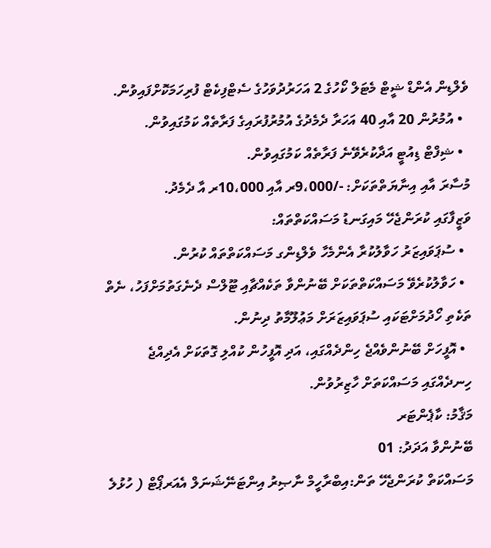ވެލްޑިން އެންޑް ޝީޓް މެޓަލް ކޯހުގެ 2 އަހަރުދުވަހުގެ ސެޓްފިކެޓް ފުރިހަމަކޮށްފައިވުން.
  • އުމުރުން 20 އާއި 40 އަހަރާ ދެމެދުގެ އުމުރުފުރައިގެ ފަރާތެއް ކަމުގައިވުން.
  • ޝިފްޓް ޑިއުޓީ އަދާކުރެވޭނެ ފަރާތެއް ކަމުގައިވުން.
މުސާރަ އާއި އިނާޔަތްތަކަށް: -/9،000ރ އާއި 10،000ރ އާ ދެމެދު.
ވަޒީފާގައި ކުރަންޖެހޭ މައިގަނޑު މަސައްކަތްތައް:
  • ސުޕަވައިޒަރު ހަވާލުކުރާ އެންމެހާ ވެލްޑިންގ މަސައްކަތްތައް ކުރުން.
  • ހަވާލުކުރެވޭ މަސައްކަތްތަކަށް ބޭނުންވާ ތަކެއްޗާއި ޓޫލްސް ދެނެގަތުމަށްފަހު، ނެތް ތަކެތި ހޯދުމަށްޓަކައި ސުޕަވައިޒަރަށް މަޢުލޫމާތު ދިނުން.
  • އޮފީހަށް ބޭނުންވެއްޖެ ހިންދެއްގައި، އަދި އޮފީހުން ކުއްލި ގޮތަކަށް އެދިއްޖެ ހިނދެއްގައި މަސައްކަތަށް ހާޒިރުވުން.
މަޤާމު: ކާޕެންޓަރ
ބޭނުންވާ އަދަދު: 01
މަސައްކަތް ކުރަންޖެހޭ ތަން:އިބްރާހީމް ނާޞިރު އިންޓަނޭޝަނަލް އެއަރޕޯޓް ( ހުޅުލެ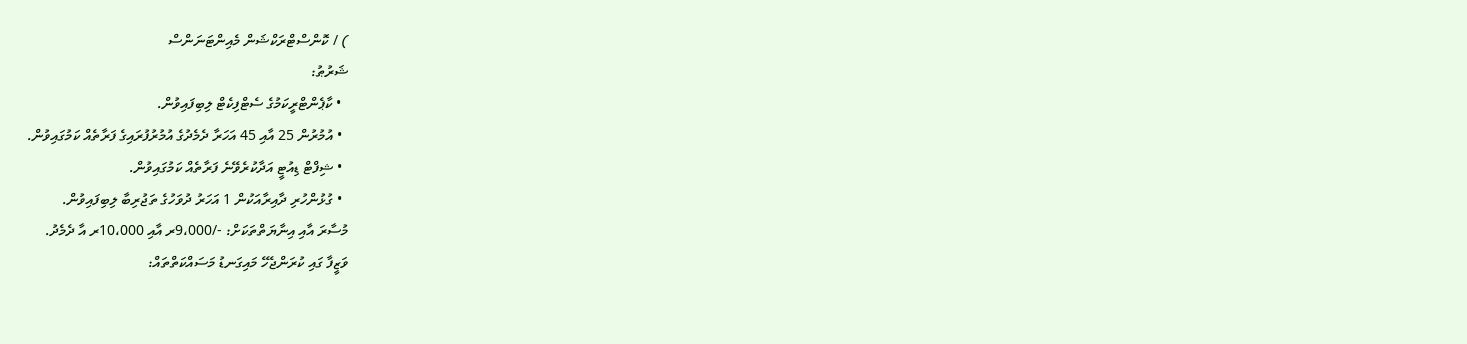) / ކޮންސްޓްރަކްޝަން މެއިންޓަނަންސް
ޝަރުޠު:
  • ކާޕެންޓްރީކަމުގެ ސެޓްފިކެޓް ލިބިފައިވުން.
  • އުމުރުން 25 އާއި 45 އަހަރާ ދެމެދުގެ އުމުރުފުރައިގެ ފަރާތެއް ކަމުގައިވުން.
  • ޝިފްޓް ޑިއުޓީ އަދާކުރެވޭނެ ފަރާތެއް ކަމުގައިވުން.
  • ގުޅުންހުރި ދާއިރާއަކުން 1 އަހަރު ދުވަހުގެ ތަޖުރިބާ ލިބިފައިވުން.
މުސާރަ އާއި އިނާޔަތްތަކަށް: -/9،000ރ އާއި 10،000ރ އާ ދެމެދު.
ވަޒީފާ ގައި ކުރަންޖެހޭ މައިގަނޑު މަސައްކަތްތައް: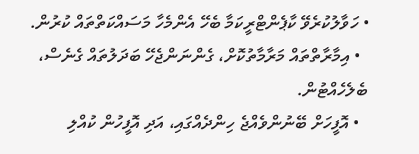• ހަވާލުކުރެވޭ ކާޕެންޓްރީކަމާ ބެހޭ އެންމެހާ މަސައްކަތްތައް ކުރުން.
  • އިމާރާތްތައް މަރާމާތުކޮށް، ގެންނަންޖެހޭ ބަދަލުތައް ގެނެސް، ބެލެހެއްޓުން.
  • އޮފީހަށް ބޭނުންވެއްޖެ ހިންދެއްގައި، އަދި އޮފީހުން ކުއްލި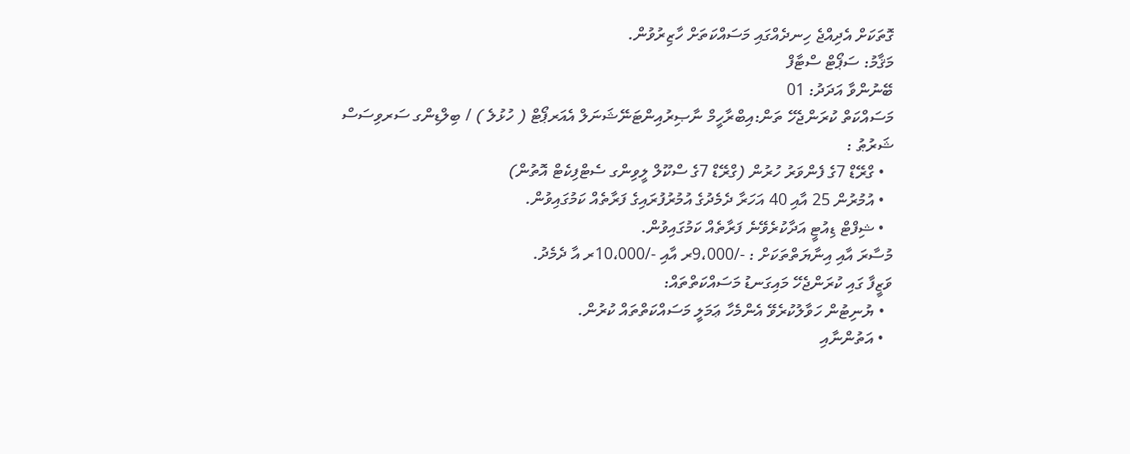ގޮތަކަށް އެދިއްޖެ ހިނދެއްގައި މަސައްކަތަށް ހާޒިރުވުން.
މަޤާމު: ސަޕޯޓް ސްޓާފް
ބޭނުންވާ އަދަދު: 01
މަސައްކަތް ކުރަންޖެހޭ ތަން:އިބްރާހީމް ނާޞިރުއިންޓަނޭޝަނަލް އެއަރޕޯޓް ( ހުޅުލެ ) / ބިލްޑިންގ ސަރވިސަސް
ޝަރުޠު :
  • ގްރޭޑް 7ގެ ފެންވަރު ހުރުން (ގްރޭޑް 7ގެ ސްކޫލް ލީވިންގ ސެޓްފިކެޓް އޮތުން)
  • އުމުރުން 25 އާއި 40 އަހަރާ ދެމެދުގެ އުމުރުފުރައިގެ ފަރާތެއް ކަމުގައިވުން.
  • ޝިފްޓް ޑިއުޓީ އަދާކުރެވޭނެ ފަރާތެއް ކަމުގައިވުން.
މުސާރަ އާއި އިނާޔަތްތަކަށް : -/9،000ރ އާއި -/10،000ރ އާ ދެމެދު.
ވަޒީފާ ގައި ކުރަންޖެހޭ މައިގަނޑު މަސައްކަތްތައް:
  • ޔުނިޓުން ހަވާލުކުރެވޭ އެންމެހާ ޢަމަލީ މަސައްކަތްތައް ކުރުން.
  • އަތުންނާއި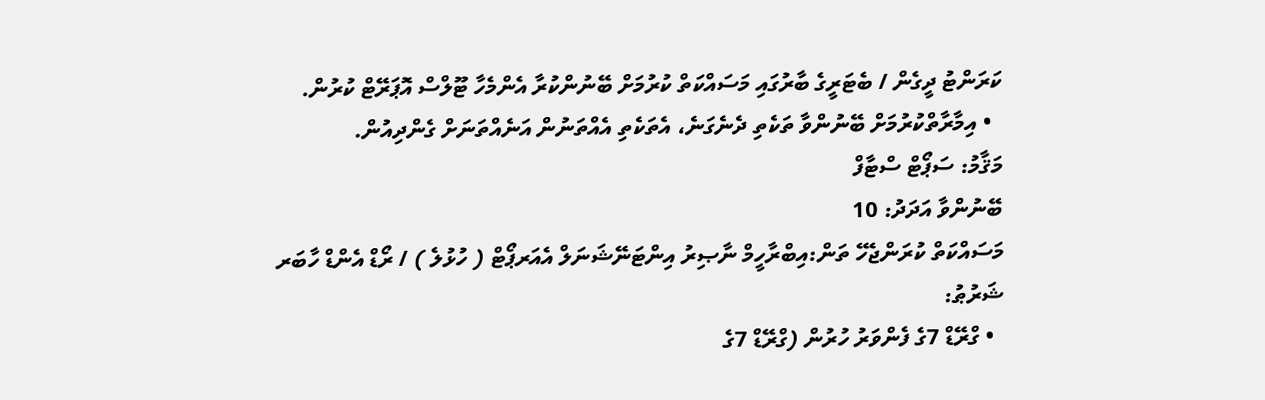ކަރަންޓު ދީގެން / ބެޓަރީގެ ބާރުގައި މަސައްކަތް ކުރުމަށް ބޭނުންކުރާ އެންމެހާ ޓޫލްސް އޮޕަރޭޓް ކުރުން.
  • އިމާރާތްކުރުމަށް ބޭނުންވާ ތަކެތި ދެނެގަނެ، އެތަކެތި އެއްތަނުން އަނެއްތަނަށް ގެންދިއުން.
މަޤާމު: ސަޕޯޓް ސްޓާފް
ބޭނުންވާ އަދަދު: 10
މަސައްކަތް ކުރަންޖެހޭ ތަން:އިބްރާހީމް ނާޞިރު އިންޓަނޭޝަނަލް އެއަރޕޯޓް ( ހުޅުލެ ) / ރޯޑް އެންޑް ހާބަރ
ޝަރުޠު:
  • ގްރޭޑް 7ގެ ފެންވަރު ހުރުން (ގްރޭޑް 7ގެ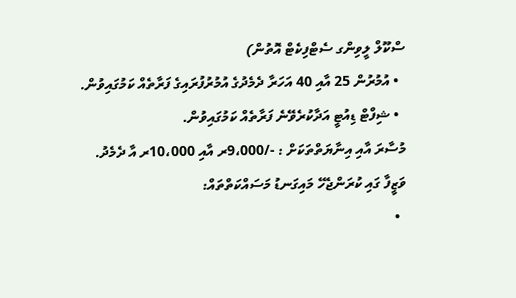ސްކޫލް ލީވިންގ ސެޓްފިކެޓް އޮތުން)
  • އުމުރުން 25 އާއި 40 އަހަރާ ދެމެދުގެ އުމުރުފުރައިގެ ފަރާތެއް ކަމުގައިވުން.
  • ޝިފްޓް ޑިއުޓީ އަދާކުރެވޭނެ ފަރާތެއް ކަމުގައިވުން.
މުސާރަ އާއި އިނާޔަތްތަކަށް : -/9،000ރ އާއި 10،000ރ އާ ދެމެދު.
ވަޒީފާ ގައި ކުރަންޖެހޭ މައިގަނޑު މަސައްކަތްތައް:
  •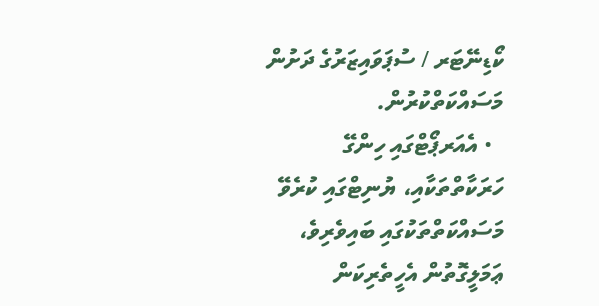ކޯޑިނޭޓަރ / ސުޕަވައިޒަރުގެ ދަށުން މަސައްކަތްކުރުން.
  • އެއަރޕޯޓްގައި ހިންގޭ ހަރަކާތްތަކާއި، ޔުނިޓްގައި ކުރެވޭ މަސައްކަތްތަކުގައި ބައިވެރިވެ، ޢަމަލީގޮތުން އެހީތެރިކަން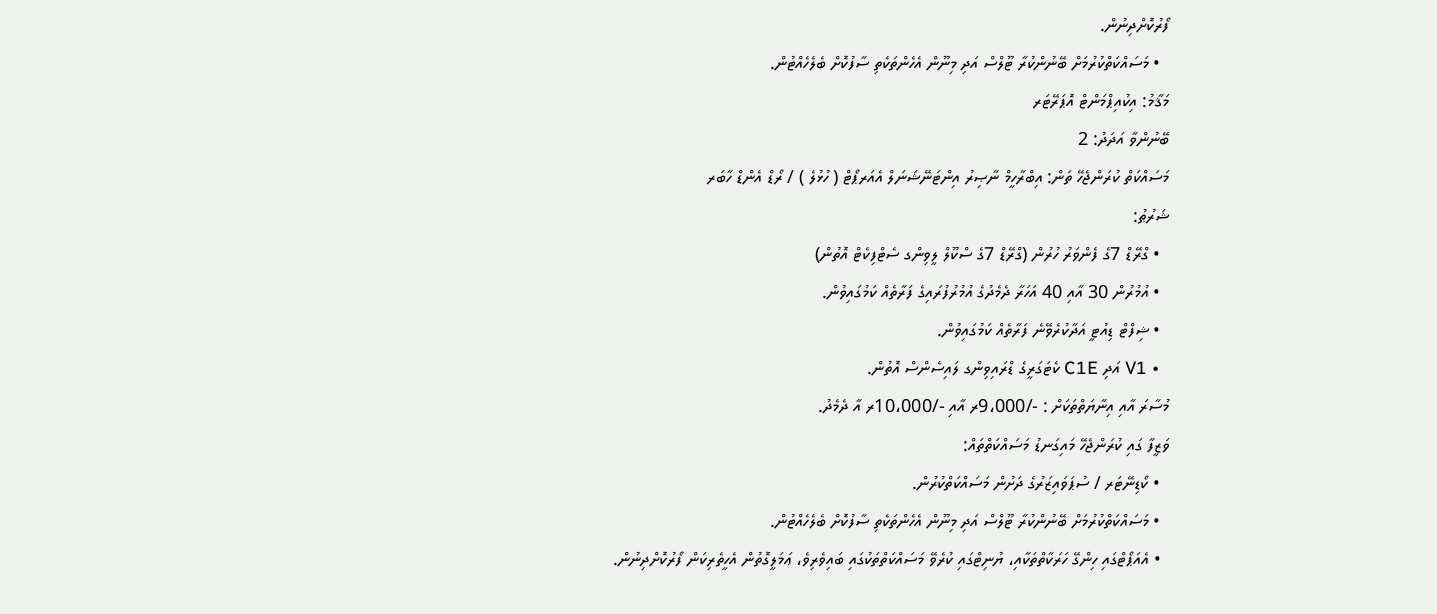ފޯރުކޮށްދިނުން.
  • މަސައްކަތްކުރުމަށް ބޭނުންކުރާ ޓޫލްސް އަދި މިނޫން އެހެންތަކެތި ސާފުކޮށް ބެލެހެއްޓުން.
މަޤާމު: އިކުއިޕްމަންޓް އޮޕަރޭޓަރ
ބޭނުންވާ އަދަދު: 2
މަސައްކަތް ކުރަންޖެހޭ ތަން: އިބްރާހީމް ނާޞިރު އިންޓަނޭޝަނަލް އެއަރޕޯޓް ( ހުޅުލެ ) / ރޯޑް އެންޑް ހާބަރ
ޝަރުޠު:
  • ގްރޭޑް 7ގެ ފެންވަރު ހުރުން (ގްރޭޑް 7ގެ ސްކޫލް ލީވިންގ ސެޓްފިކެޓް އޮތުން)
  • އުމުރުން 30 އާއި 40 އަހަރާ ދެމެދުގެ އުމުރުފުރައިގެ ފަރާތެއް ކަމުގައިވުން.
  • ޝިފްޓް ޑިއުޓީ އަދާކުރެވޭނެ ފަރާތެއް ކަމުގައިވުން.
  • V1 އަދި C1E ކެޓަގަރީގެ ޑްރައިވިންގ ލައިސެންސް އޮތުން.
މުސާރަ އާއި އިނާޔަތްތަކަށް : -/9،000ރ އާއި -/10،000ރ އާ ދެމެދު.
ވަޒީފާ ގައި ކުރަންޖެހޭ މައިގަނޑު މަސައްކަތްތައް:
  • ކޯޑިނޭޓަރ / ސުޕަވައިޒަރުގެ ދަށުން މަސައްކަތްކުރުން.
  • މަސައްކަތްކުރުމަށް ބޭނުންކުރާ ޓޫލްސް އަދި މިނޫން އެހެންތަކެތި ސާފުކޮށް ބެލެހެއްޓުން.
  • އެއަޕޯޓްގައި ހިންގޭ ހަރަކާތްތަކާއި، ޔުނިޓްގައި ކުރެވޭ މަސައްކަތްތަކުގައި ބައިވެރިވެ، ޢަމަލީގޮތުން އެހީތެރިކަން ފޯރުކޮށްދިނުން.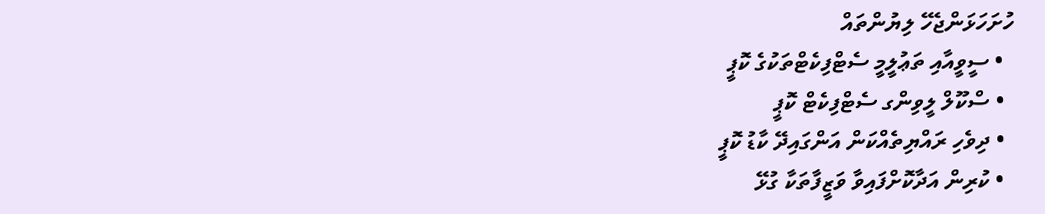ހުށަހަޅަންޖެހޭ ލިޔުންތައް
  • ސީވީއާއި ތަޢުލީމީ ސެޓްފިކެޓްތަކުގެ ކޮޕީ
  • ސްކޫލް ލީވިންގ ސެޓްފިކެޓް ކޮޕީ
  • ދިވެހި ރައްޔިތެއްކަން އަންގައިދޭ ކާޑު ކޮޕީ
  • ކުރިން އަދާކޮށްފައިވާ ވަޒީފާތަކާ ގުޅޭ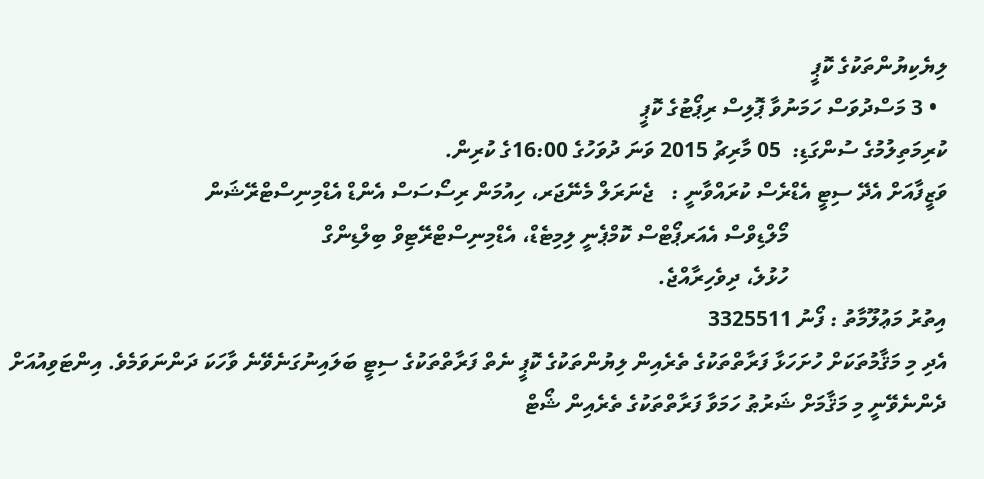ލިޔެކިޔުންތަކުގެ ކޮޕީ
  • 3 މަސްދުވަސް ހަމަނުވާ ޕޮލިސް ރިޕޯޓުގެ ކޮޕީ
ކުރިމަތިލުމުގެ ސުންގަޑި:  05 މާރިޗު 2015 ވަނަ ދުވަހުގެ 16:00ގެ ކުރިން.
ވަޒީފާއަށް އެދޭ ސިޓީ އެޑްރެސް ކުރައްވާނީ :   ޖެނަރަލް މެނޭޖަރ، ހިއުމަން ރިސޯސަސް އެންޑް އެޑްމިނިސްޓްރޭޝަން
                             މޯލްޑިވްސް އެއަރޕޯޓްސް ކޮމްޕެނީ ލިމިޓެޑް، އެޑްމިނިސްޓްރޭޓިވް ބިލްޑިންގް
                             ހުޅުލެ، ދިވެހިރާއްޖެ.
އިތުރު މަޢުލޫމާތު : ފޯނު 3325511
އެދި މި މަޤާމުތަކަށް ހުށަހަޅާ ފަރާތްތަކުގެ ތެރެއިން ލިޔުންތަކުގެ ކޮޕީ ނެތް ފަރާތްތަކުގެ ސިޓީ ބަލައިނުގަނެވޭނެ ވާހަކަ ދަންނަވަމެވެ. އިންޓަވިއުއަށް ދެންނެވޭނީ މި މަޤާމަށް ޝަރުޠު ހަމަވާ ފަރާތްތަކުގެ ތެރެއިން ޝޯޓް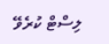ލިސްޓް ކުރެވޭ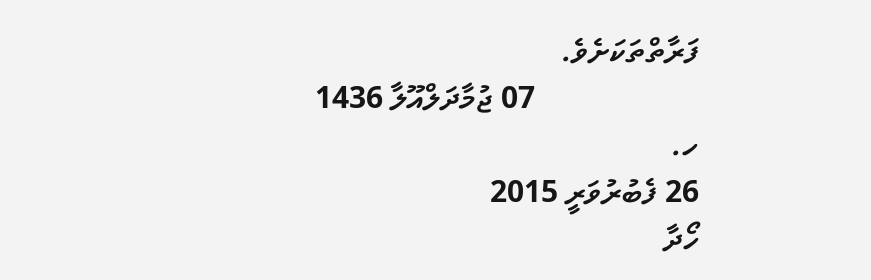ފަރާތްތަކަށެވެ.
                     07 ޖުމާދަލްއޫލާ 1436 ހ.
26 ފެބުރުވަރީ 2015
ހޯދާ